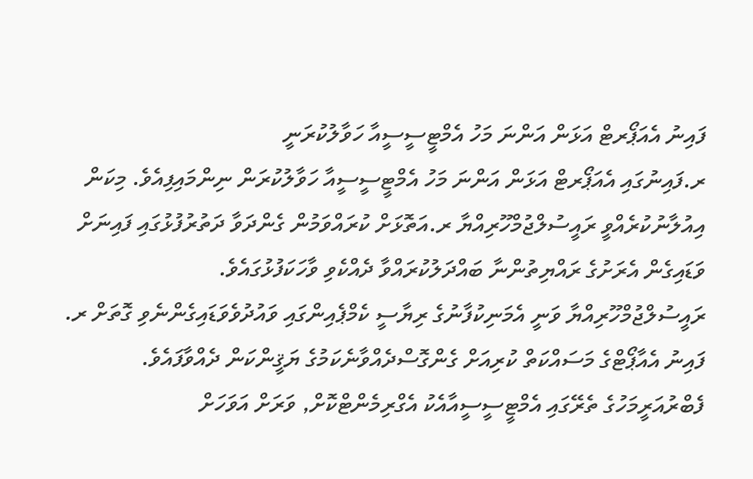ފައިނު އެއަޕޯރޓް އަޅަން އަންނަ މަހު އެމްޓީސީސީއާ ހަވާލުކުރަނީ
ރ.ފައިނުގައި އެއަޕޯރޓް އަޅަން އަންނަ މަހު އެމްޓީސީސީއާ ހަވާލުކުރަން ނިންމައިފިއެވެ. މިކަން އިއުލާނުކުރެއްވީ ރައީސުލްޖުމްހޫރިއްޔާ ރ.އަތޮޅަށް ކުރައްވަމުން ގެންދަވާ ދަތުރުފުޅުގައި ފައިނަށް ވަޑައިގެން އެރަށުގެ ރައްޔިތުންނާ ބައްދަލުކުރައްވާ ދެއްކެވި ވާހަކަފުޅުގައެވެ.
ރައީސުލްޖުމްހޫރިއްޔާ ވަނީ އެމަނިކުފާނުގެ ރިޔާސީ ކެމްޕެއިންގައި ވައުދުވެވަޑައިގެންނެވި ގޮތަށް ރ. ފައިނު އެއާޕޯޓްގެ މަސައްކަތް ކުރިއަށް ގެންގޮސްދެއްވާނެކަމުގެ ޔަޤީންކަން ދެއްވާފައެވެ.
ފެބްރުއަރީމަހުގެ ތެރޭގައި އެމްޓީސީސީއާއެކު އެގްރިމެންޓްކޮށް, ވަރަށް އަވަހަށް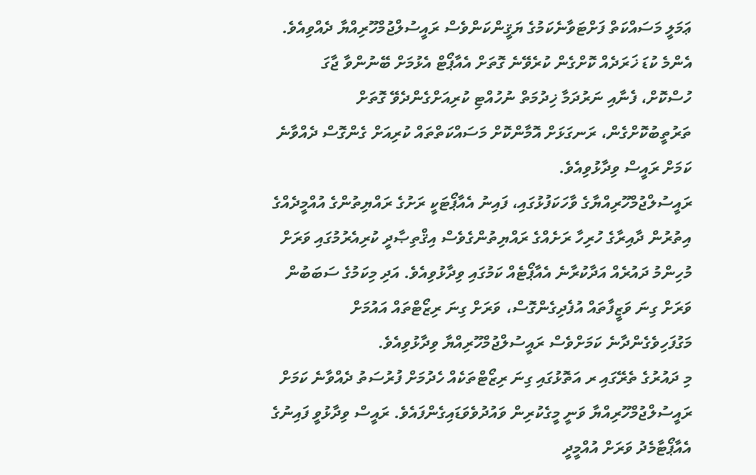ޢަމަލީ މަސައްކަތް ފަށްޓަވާނެކަމުގެ ޔަޤީންކަންވެސް ރައީސުލްޖުމްހޫރިއްޔާ ދެއްވިއެވެ.
އެންމެ ކުޑަ ޚަރަދެއް ކޮށްގެން ކުރެވޭނެ ގޮތަށް އެއާޕޯޓް އެޅުމަށް ބޭނުންވާ ޖާގަ ހުސްކޮށް، ފެނާއި ނަރުދަމާ ޚިދުމަތް ނުހުއްޓި ކުރިއަށްގެންދެވޭ ގޮތަށް ތަރުތީބުކޮށްގެން، ރަނގަޅަށް އޮމާންކޮށް މަސައްކަތްތައް ކުރިއަށް ގެންގޮސް ދެއްވާނެ ކަމަށް ރައީސް ވިދާޅުވިއެވެ.
ރައީސުލްޖުމްހޫރިއްޔާގެ ވާހަކަފުޅުގައި، ފައިނު އެއާޕޯޓަކީ ރަށުގެ ރައްޔިތުންގެ އުއްމީދެއްގެ އިތުރުން ދާއިރާގެ ހުރިހާ ރަށެއްގެ ރައްޔިތުންގެވެސް އިޤްތިޞާދީ ކުރިއެރުމުގައި ވަރަށް މުހިންމު ދައުރެއް އަދާކުރާނެ އެއާޕޯޓެއް ކަމުގައި ވިދާޅުވިއެވެ. އަދި މިކަމުގެ ސަބަބުން ވަރަށް ގިނަ ވަޒީފާތައް އުފެދިގެންގޮސް، ވަރަށް ގިނަ ރިޒޯޓްތައް އައުމަށް މަގުފަހިވެގެންދާނެ ކަމަށްވެސް ރައީސުލްޖުމްހޫރިއްޔާ ވިދާޅުވިއެވެ.
މި ދައުރުގެ ތެރޭގައި ރ އަތޮޅުގައި ގިނަ ރިޒޯޓްތަކެއް ހެދުމަށް ފުރުސަތު ދެއްވާނެ ކަމަށް ރައީސުލްޖުމްހޫރިއްޔާ ވަނީ މީގެކުރިން ވައުދުވެވަޑައިގެންފައެވެ. ރައީސް ވިދާޅުވީ ފައިނުގެ އެއާޕޯޓާމެދު ވަރަށް އުއްމީދީ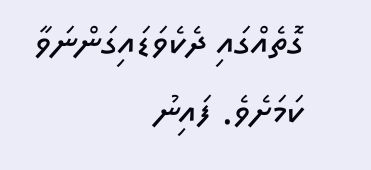ގޮތެއްގައި ދެކެވަޑައިގަންނަވާ ކަމަށެވެ. ފައިނު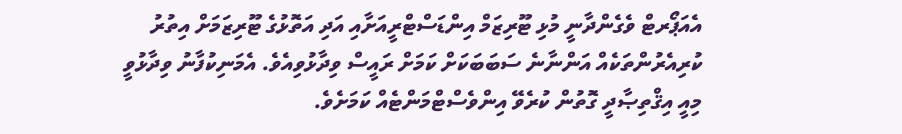އެއަޕޯރޓް ވެގެންދާނީ މުޅި ޓޫރިޒަމް އިންޑަސްޓްރީއަށާއި އަދި އަތޮޅުގެ ޓޫރިޒަމަށް އިތުރު ކުރިއެރުންތަކެއް އަންނާނެ ސަބަބަކަށް ކަމަށް ރައީސް ވިދާޅުވިއެވެ. އެމަނިކުފާނު ވިދާޅުވީ މިއީ އިޤްތިޞާދީ ގޮތުން ކުރެވޭ އިންވެސްޓްމަންޓެއް ކަމަށެވެ.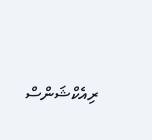ރިއެކްޝަންސް